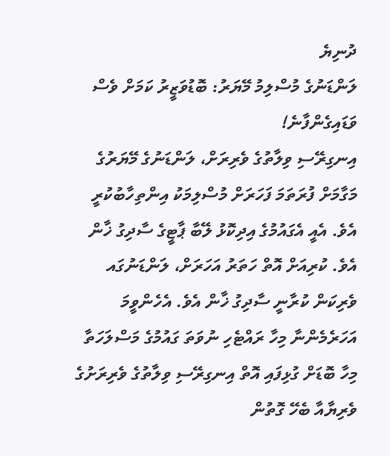ދުނިޔެ
ލަންޑަނުގެ މުސްލިމު މޭޔަރު: ބޮޑުވަޒީރު ކަމަށް ވެސް ވަޑައިގެންފާނެ!
އިނގިރޭސި ވިލާތުގެ ވެރިރަށް، ލަންޑަނުގެ މޭޔަރުގެ މަގާމަށް ފުރަތަމަ ފަހަރަށް މުސްލިމަކު އިންތިހާބުކުރީ އެވެ. އެއީ އެގައުމުގެ އިދިކޮޅު ލޭބާ ޕާޓީގެ ސާދިގު ޚާން އެވެ. ކުރިއަށް އޮތް ހަތަރު އަހަރަށް، ލަންޑަނުގައ ވެރިކަން ކުރާނީ ސާދިގު ޚާން އެވެ. އެހެންވީމަ އަހަރެމެންނާ މިހާ ރައްޓެހި ނުވަތަ ގައުމުގެ މަސްލަހަތާ މިހާ ބޮޑަށް ގުޅިފައި އޮތް އިނގިރޭސި ވިލާތުގެ ވެރިރަށުގެ ވެރިޔާއާ ބެހޭ ގޮތުން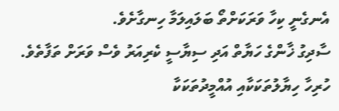އެނގެނީ ކިހާ ވަރަކަށްތޯ ބަލައިލަމާ ހިނގާށެވެ.
ސާދިގު ޚާންގެ ހަޔާތް އަދި ސިޔާސީ ކެރިއަރު ވެސް ވަރަށް ތަފާތެވެ. ހުރިހާ ހިޔާލުތަކަކާއި އުއްމީދުތަކަކާ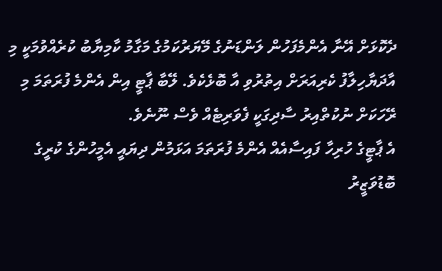ދެކޮޅަށް އޭނާ އެންމެފަހުން ލަންޑަނުގެ މޭޔަރުކަމުގެ މަގާމު ކާމިޔާބު ކުރެއްވުމަކީ މި އާދަޔާހިލާފު ކެރިއަރަށް އިތުރުވި އާ ބޮޅެކެވެ. ލޭބާ ޕާޓީ އިން އެންމެ ފުރަތަމަ މި ރޭހަކަށް ނުކުތްއިރު ސާދިގަކީ ފެވަރިޓެއް ވެސް ނޫނެވެ.
އެ ޕާޓީގެ ހުރިހާ ފައިސާއެއް އެންމެ ފުރަތަމަ އަޅަމުން ދިޔައީ އެމީހުންގެ ކުރީގެ ބޮޑުވަޒީރު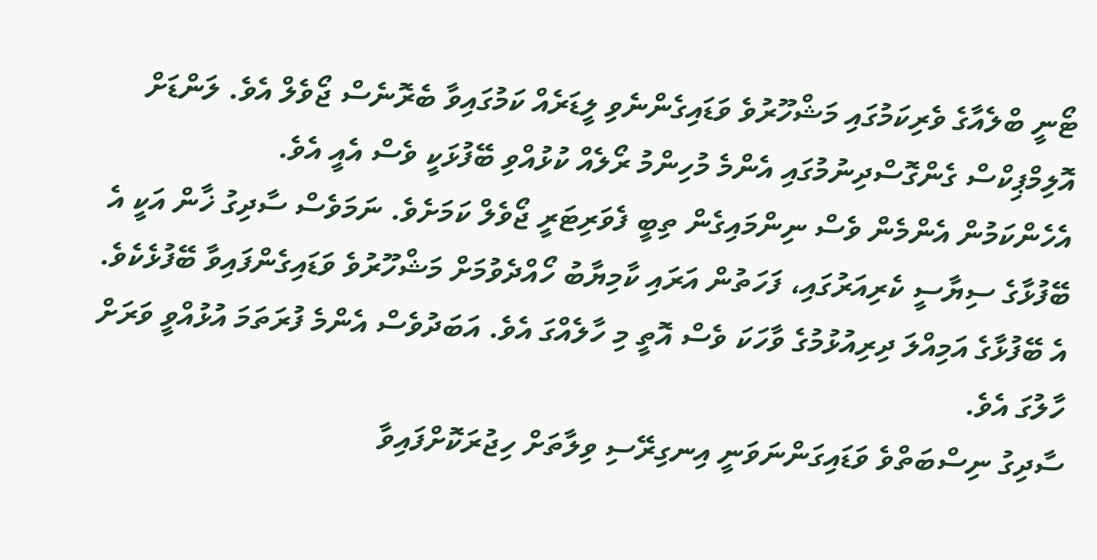ޓޯނީ ބްލެއާގެ ވެރިކަމުގައި މަޝްހޫރުވެ ވަޑައިގެންނެވި ލީޑަރެއް ކަމުގައިވާ ބެރޮނެސް ޖޯވެލް އެވެ. ލަންޑަށް އޮލިމްޕިކްސް ގެންގޮސްދިނުމުގައި އެންމެ މުހިންމު ރޯލެއް ކުޅުއްވި ބޭފުޅަކީ ވެސް އެއީ އެވެ.
އެހެންކަމުން އެންމެން ވެސް ނިންމައިގެން ތިބީ ފެވަރިޓަރީ ޖޯވެލް ކަމަށެވެ. ނަމަވެސް ސާދިގު ޚާން އަކީ އެ ބޭފުޅާގެ ސިޔާސީ ކެރިއަރުގައި، ފަހަތުން އަރައި ކާމިޔާބު ހޯއްދެވުމަށް މަޝްހޫރުވެ ވަޑައިގެންފައިވާ ބޭފުޅެކެވެ. އެ ބޭފުޅާގެ އަމިއްލަ ދިރިއުޅުމުގެ ވާހަކަ ވެސް އޮތީ މި ހާލެއްގަ އެވެ. އަބަދުވެސް އެންމެ ފުރަތަމަ އުޅުއްވީ ވަރަށް ހާލުގަ އެވެ.
ސާދިގު ނިސްބަތްވެ ވަޑައިގަންނަވަނީ އިނގިރޭސި ވިލާތަށް ހިޖުރަކޮށްފައިވާ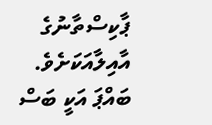ޕާކިސްތާނުގެ އާއިލާއަކަށެވެ. ބައްޕަ އަކީ ބަސް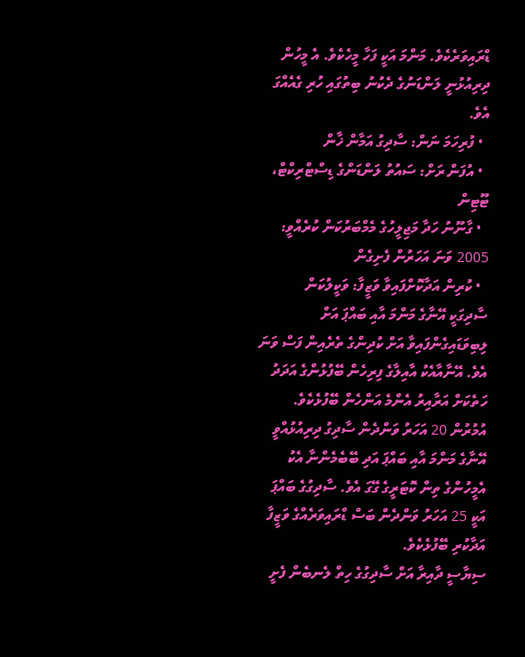ޑްރައިވަރެކެވެ. މަންމަ އަކީ ފަހާ މީހެކެވެ. އެ މީހުން ދިރިއުޅުނީ ލަންޑަނުގެ ދެކުނު ބިތުގައި ހުރި ގެއެއްގަ އެވެ.
  • ފުރިހަމަ ނަން: ސާދިގު އަމާން ޚާން
  • އުފަން ރަށް: ސައުތު ލަންޑަންގެ ޑިސްޓްރިކްޓް، ޓޫޓިން
  • ގާނޫނު ހަދާ މަޖިލީހުގެ މެމްބަރުކަން ކުރެއްވީ: 2005 ވަނަ އަހަރުން ފެށިގެން
  • ކުރިން އަދާކޮށްފައިވާ ވަޒީފާ: ވަކީލުކަން
ސާދިގަކީ އޭނާގެ މަންމަ އާއި ބައްޕަ އަށް ލިބިވަޑައިގެންފައިވާ އަށް ކުދިންގެ ތެރެއިން ފަސް ވަނަ އެވެ. އޭނާއާއެކު އާއިލާގެ ފިރިހެން ބޭފުޅުންގެ އަދަދު ހަތެކަށް އަރާއިރު އެންމެ އަންހެން ބޭފުޅެކެވެ.
އުމުރުން 20 އަހަރު ވަންދެން ސާދިގު ދިރިއުޅުއްވީ އޭނާގެ މަންމަ އާއި ބައްޕަ އަދި ބޭބެމެންނާ އެކު އެމީހުންގެ ތިން ކޮޓަރީގެ ގޭގަ އެވެ. ސާދިގުގެ ބައްޕަ އަކީ 25 އަހަރު ވަންދެން ބަސް ޑްރައިވަރެއްގެ ވަޒީފާ އަދާކުރި ބޭފުޅެކެވެ.
ސިޔާސީ ދާއިރާ އަށް ސާދިގުގެ ހިތް ލެނބެން ފެށީ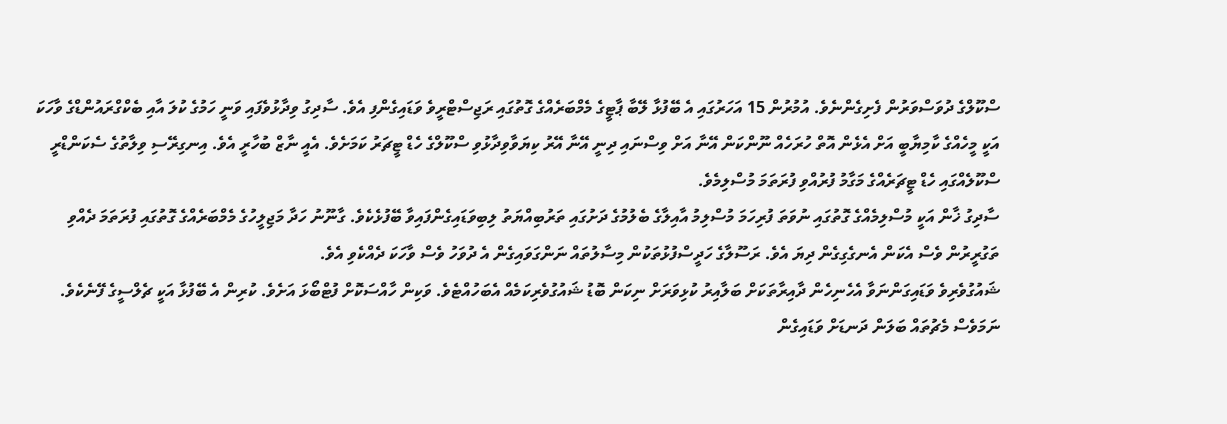ސްކޫލްގެ ދުވަސްވަރުން ފެށިގެންނެވެ. އުމުރުން 15 އަހަރުގައި އެ ބޭފުޅާ ލޭބާ ޕާޓީގެ މެމްބަރެއްގެ ގޮތުގައި ރަޖިސްޓްރީވެ ވަޑައިގެންފި އެވެ. ސާދިގު ވިދާޅުވެފައި ވަނީ ހަމުގެ ކުލަ އާއި ބެކްގްރައުންޑްގެ ވާހަކަ އަކީ މީހެއްގެ ކާމިޔާބީ އަށް އެޅެން އޮތް ހުރަހެއް ނޫންކަން އޭނާ އަށް ވިސްނައި ދިނީ އޭނާ އޭރު ކިޔަވާވިދާޅުވި ސްކޫލްގެ ހެޑް ޓީޗަރު ކަމަށެވެ. އެއީ ނާޒް ބުހާރީ އެވެ. އިނގިރޭސި ވިލާތުގެ ސެކަންޑްރީ ސްކޫލެއްގައި ހެޑް ޓީޗަރެއްގެ މަގާމު ފުރުއްވި ފުރަތަމަ މުސްލިމެވެ.
ސާދިގު ޚާން އަކީ މުސްލިމެއްގެ ގޮތުގައި ނުވަތަ ފުރިހަމަ މުސްލިމު އާއިލާގެ ބެލުމުގެ ދަށުގައި ތަރުބިއްޔަތު ލިބިވަޑައިގެންފައިވާ ބޭފުޅެކެވެ. ގާނޫނު ހަދާ މަޖިލީހުގެ މެމްބަރެއްގެ ގޮތުގައި ފުރަތަމަ ދެއްވި ތަގުރީރުން ވެސް އެކަން އެނގެގިގެން ދިޔަ އެވެ. ރަސޫލާގެ ހަދީސްފުޅުތަކުން މިސާލުތައް ނަންގަވައިގެން އެ ދުވަހު ވެސް ވާހަކަ ދެއްކެވި އެވެ.
ޝައުގުވެރިވެ ވަޑައިގަންނަވާ އެހެނިހެން ދާއިރާތަކަށް ބަލާއިރު ކުޅިވަރަށް ނިކަން ބޮޑު ޝައުގުވެރިކަމެއް އެބަހުއްޓެވެ. ވަކިން ހާއްސަކޮށް ފުޓްބޯޅަ އަށެވެ. ކުރިން އެ ބޭފުޅާ އަކީ ޗެލްސީގެ ފޭނެކެވެ. ނަމަވެސް މެޗުތައް ބަލަން ދަނޑަށް ވަޑައިގެން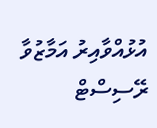އުޅުއްވާއިރު އަމާޒުވާ ރޭސިސްޓް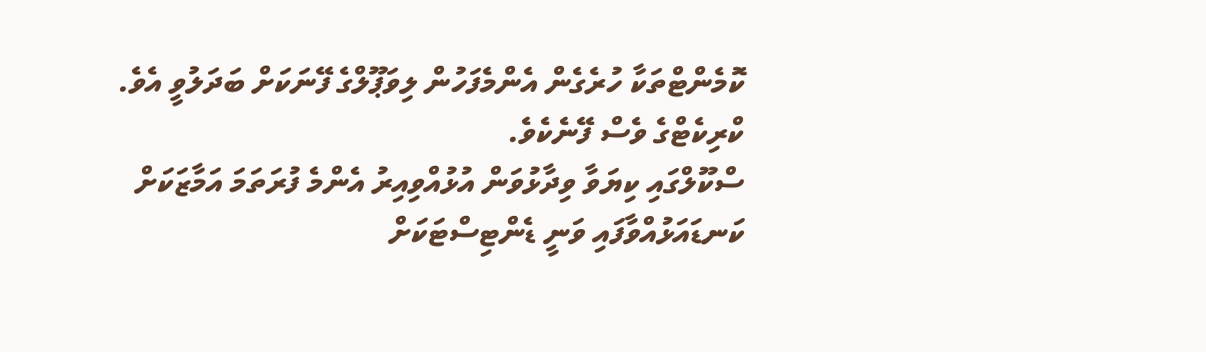ކޮމެންޓްތަކާ ހުރެގެން އެންމެފަހުން ލިވަޕޫލްގެ ފޭނަކަށް ބަދަލުވީ އެވެ.
ކްރިކެޓްގެ ވެސް ފޭނެކެވެ.
ސްކޫލްގައި ކިޔަވާ ވިދާޅުވަން އުޅުއްވިއިރު އެންމެ ފުރަތަމަ އަމާޒަކަށް ކަނޑައަޅުއްވާފައި ވަނީ ޑެންޓިސްޓަކަށް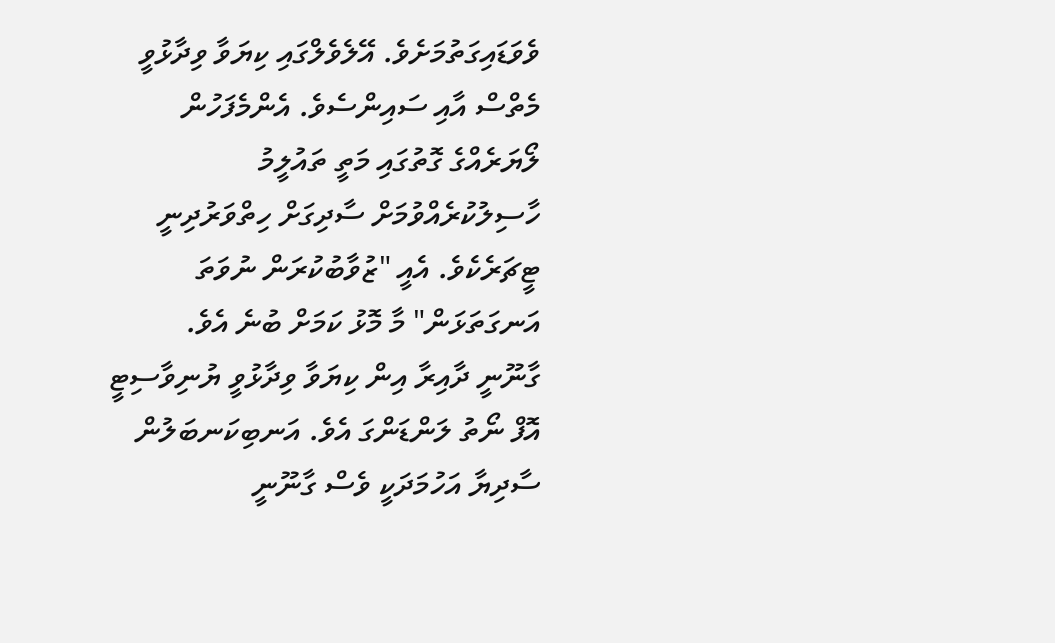ވެވަޑައިގަތުމަށެވެ. އޭލެވެލްގައި ކިޔަވާ ވިދާޅުވީ މެތްސް އާއި ސައިންސެވެ. އެންމެފަހުން ލޯޔަރެއްގެ ގޮތުގައި މަތީ ތައުލީމު ހާސިލުކުރެއްވުމަށް ސާދިގަށް ހިތްވަރުދިނީ ޓީޗަރެކެވެ. އެއީ "ޒުވާބުކުރަން ނުވަތަ އަނގަތަޅަން" މާ މޮޅު ކަމަށް ބުނެ އެވެ.
ގާނޫނީ ދާއިރާ އިން ކިޔަވާ ވިދާޅުވީ ޔުނިވާސިޓީ އޮފް ނޯތު ލަންޑަންގަ އެވެ. އަނބިކަނބަލުން ސާދިޔާ އަހުމަދަކީ ވެސް ގާނޫނީ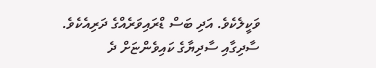ވަކީލެކެވެ. އަދި ބަސް ޑްރައިވަރެއްގެ ދަރިއެކެވެ.
ސާދިގާއި ސާދިޔާގެ ކައިވެންޏަށް ދެ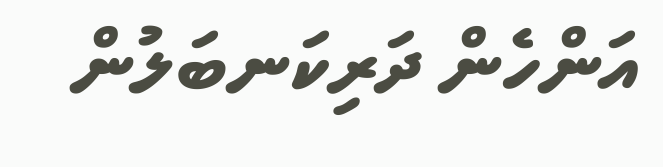އަންހެން ދަރިކަނބަލުން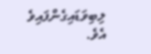ލިބިވަޑައިގެންފައިވެ އެވެ.